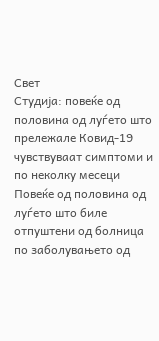Свет
Студија: повеќе од половина од луѓето што прележале Ковид-19 чувствуваат симптоми и по неколку месеци
Повеќе од половина од луѓето што биле отпуштени од болница по заболувањето од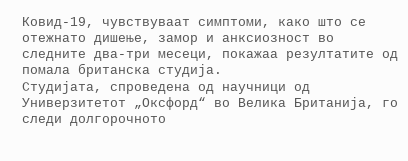Ковид-19, чувствуваат симптоми, како што се отежнато дишење, замор и анксиозност во следните два-три месеци, покажаа резултатите од помала британска студија.
Студијата, спроведена од научници од Универзитетот „Оксфорд“ во Велика Британија, го следи долгорочното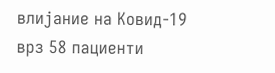влијание на Ковид-19 врз 58 пациенти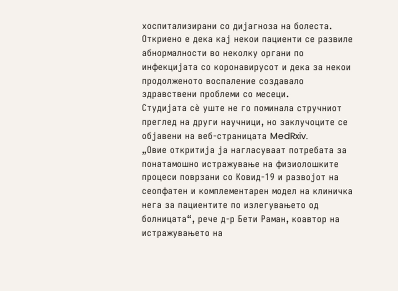хоспитализирани со дијагноза на болеста.
Откриено е дека кај некои пациенти се развиле абнормалности во неколку органи по инфекцијата со коронавирусот и дека за некои продолженото воспаление создавало здравствени проблеми со месеци.
Студијата сè уште не го поминала стручниот преглед на други научници, но заклучоците се објавени на веб-страницата MedRxiv.
„Овие откритија ја нагласуваат потребата за понатамошно истражување на физиолошките процеси поврзани со Ковид-19 и развојот на сеопфатен и комплементарен модел на клиничка нега за пациентите по излегувањето од болницата“, рече д-р Бети Раман, коавтор на истражувањето на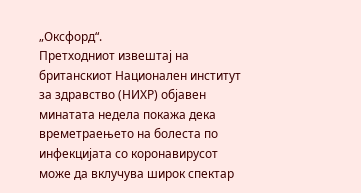„Оксфорд“.
Претходниот извештај на британскиот Национален институт за здравство (НИХР) објавен минатата недела покажа дека времетраењето на болеста по инфекцијата со коронавирусот може да вклучува широк спектар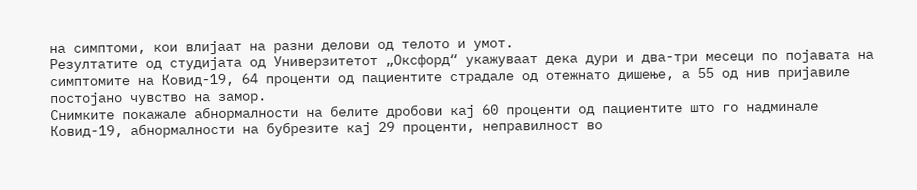на симптоми, кои влијаат на разни делови од телото и умот.
Резултатите од студијата од Универзитетот „Оксфорд“ укажуваат дека дури и два-три месеци по појавата на симптомите на Ковид-19, 64 проценти од пациентите страдале од отежнато дишење, а 55 од нив пријавиле постојано чувство на замор.
Снимките покажале абнормалности на белите дробови кај 60 проценти од пациентите што го надминале Ковид-19, абнормалности на бубрезите кај 29 проценти, неправилност во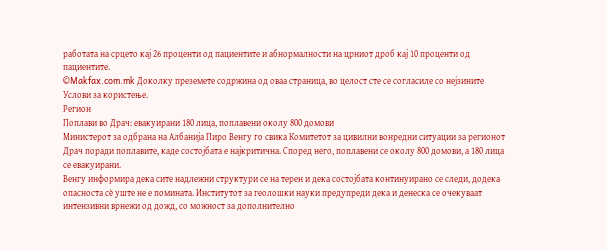работата на срцето кај 26 проценти од пациентите и абнормалности на црниот дроб кај 10 проценти од пациентите.
©Makfax.com.mk Доколку преземете содржина од оваа страница, во целост сте се согласиле со нејзините Услови за користење.
Регион
Поплави во Драч: евакуирани 180 лица, поплавени околу 800 домови
Министерот за одбрана на Албанија Пиро Венгу го свика Комитетот за цивилни вонредни ситуации за регионот Драч поради поплавите, каде состојбата е најкритична. Според него, поплавени се околу 800 домови, а 180 лица се евакуирани.
Венгу информира дека сите надлежни структури се на терен и дека состојбата континуирано се следи, додека опасноста сè уште не е помината. Институтот за геолошки науки предупреди дека и денеска се очекуваат интензивни врнежи од дожд, со можност за дополнително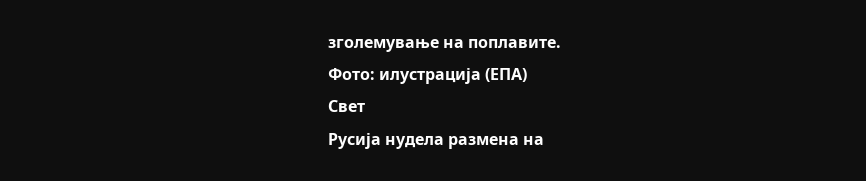зголемување на поплавите.
Фото: илустрација (ЕПА)
Свет
Русија нудела размена на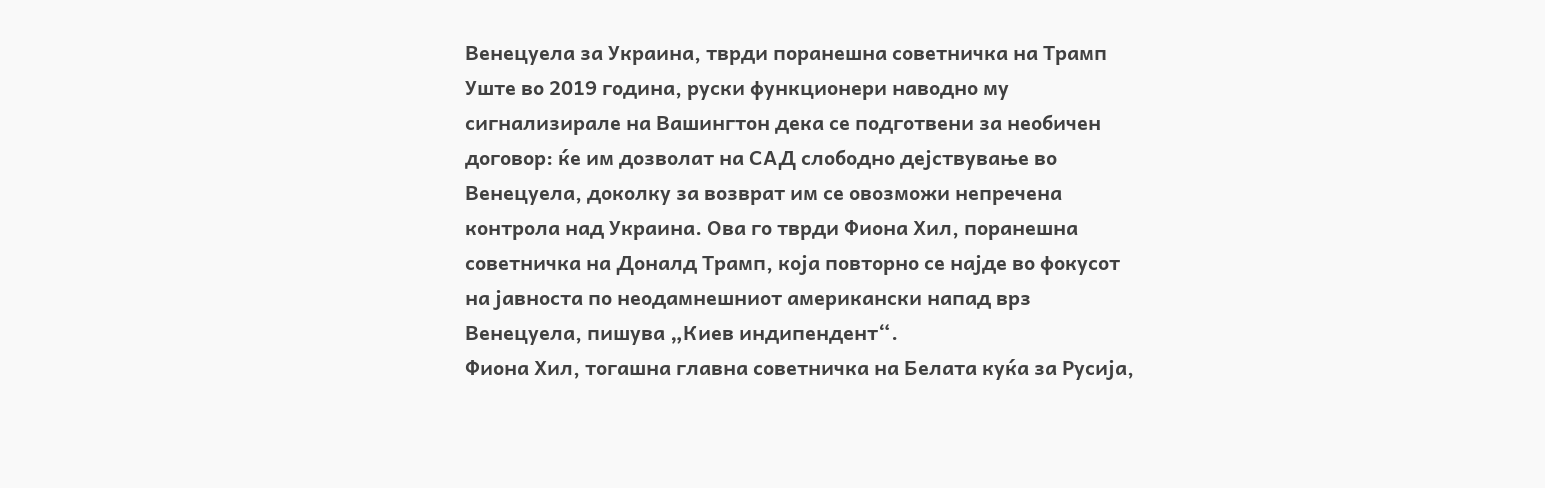Венецуела за Украина, тврди поранешна советничка на Трамп
Уште во 2019 година, руски функционери наводно му сигнализирале на Вашингтон дека се подготвени за необичен договор: ќе им дозволат на САД слободно дејствување во Венецуела, доколку за возврат им се овозможи непречена контрола над Украина. Ова го тврди Фиона Хил, поранешна советничка на Доналд Трамп, која повторно се најде во фокусот на јавноста по неодамнешниот американски напад врз Венецуела, пишува „Киев индипендент“.
Фиона Хил, тогашна главна советничка на Белата куќа за Русија,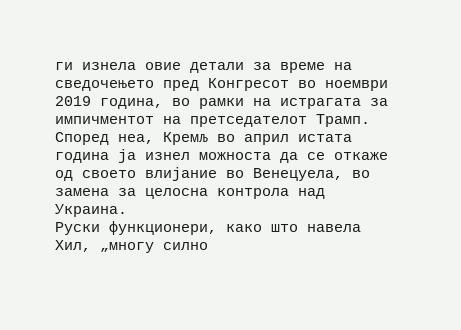ги изнела овие детали за време на сведочењето пред Конгресот во ноември 2019 година, во рамки на истрагата за импичментот на претседателот Трамп. Според неа, Кремљ во април истата година ја изнел можноста да се откаже од своето влијание во Венецуела, во замена за целосна контрола над Украина.
Руски функционери, како што навела Хил, „многу силно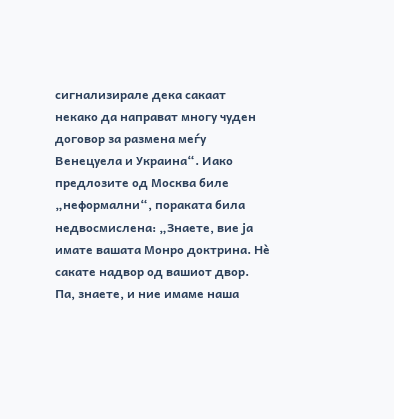сигнализирале дека сакаат некако да направат многу чуден договор за размена меѓу Венецуела и Украина“. Иако предлозите од Москва биле „неформални“, пораката била недвосмислена: „Знаете, вие ја имате вашата Монро доктрина. Нè сакате надвор од вашиот двор. Па, знаете, и ние имаме наша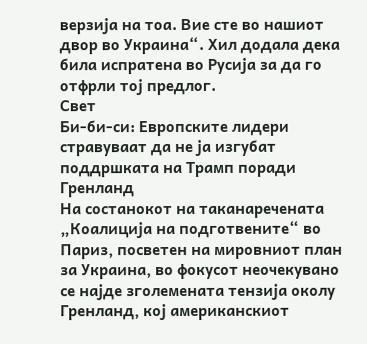верзија на тоа. Вие сте во нашиот двор во Украина“. Хил додала дека била испратена во Русија за да го отфрли тој предлог.
Свет
Би-би-си: Европските лидери стравуваат да не ја изгубат поддршката на Трамп поради Гренланд
На состанокот на таканаречената „Коалиција на подготвените“ во Париз, посветен на мировниот план за Украина, во фокусот неочекувано се најде зголемената тензија околу Гренланд, кој американскиот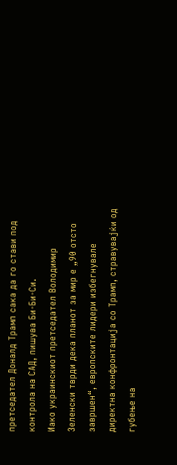претседател Доналд Трамп сака да го стави под контрола на САД, пишува Би-Би-Си.
Иако украинскиот претседател Володимир Зеленски тврди дека планот за мир е „90 отсто завршен“, европските лидери избегнувале директна конфронтација со Трамп, стравувајќи од губење на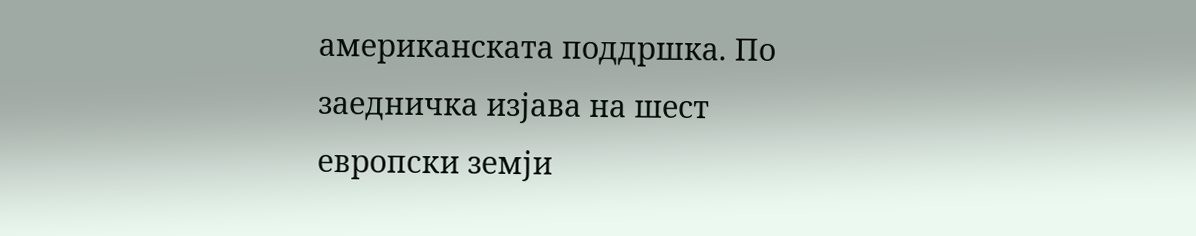американската поддршка. По заедничка изјава на шест европски земји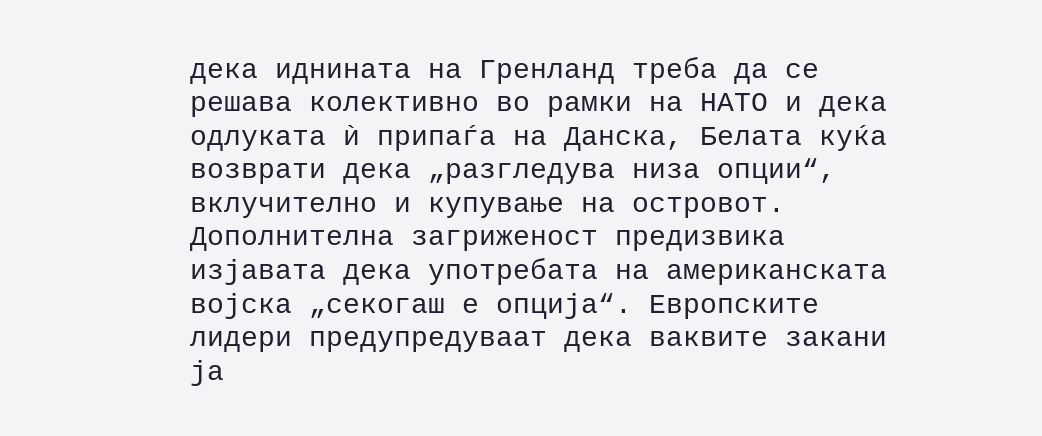дека иднината на Гренланд треба да се решава колективно во рамки на НАТО и дека одлуката ѝ припаѓа на Данска, Белата куќа возврати дека „разгледува низа опции“, вклучително и купување на островот.
Дополнителна загриженост предизвика изјавата дека употребата на американската војска „секогаш е опција“. Европските лидери предупредуваат дека ваквите закани ја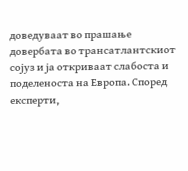доведуваат во прашање довербата во трансатлантскиот сојуз и ја откриваат слабоста и поделеноста на Европа. Според експерти,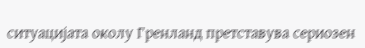ситуацијата околу Гренланд претставува сериозен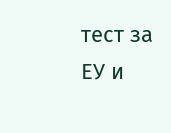тест за ЕУ и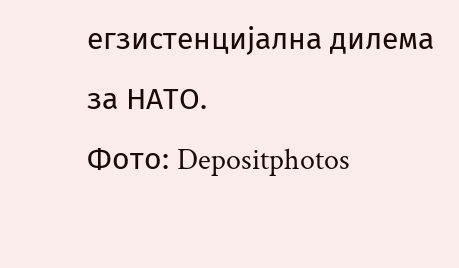егзистенцијална дилема за НАТО.
Фото: Depositphotos